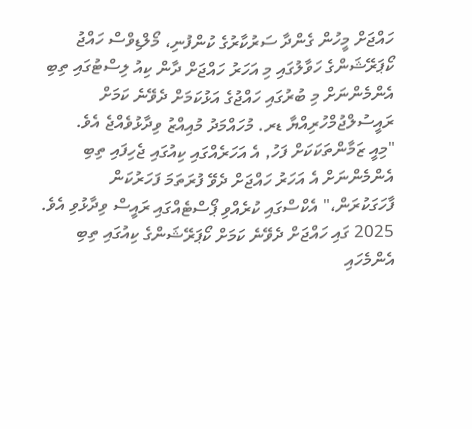ހައްޖަށް މީހުން ގެންދާ ސަރުކާރުގެ ކުންފުނި، މޯލްޑިވްސް ހައްޖު ކޯޕަރޭޝަންގެ ހަވާލުގައި މި އަހަރު ހައްޖަށް ދާން ކިއު ލިސްޓުގައި ތިބި އެންމެންނަށް މި ބުރުގައި ހައްޖުގެ އަޅުކަމަށް ދެވޭނެ ކަމަށް ރައީސުލްޖުމްހުރިއްޔާ ޑރ. މުހައްމަދު މުއިއްޒު ވިދާޅުވެއްޖެ އެވެ.
"މިއީ ޒަމާންތަކަކަށް ފަހު, އެ އަހަރެއްގައި ކިއުގައި ޖެހިފައި ތިބި އެންމެންނަށް އެ އަހަރު ހައްޖަށް ދެވޭ ފުރަތަމަ ފަހަރުކަން ފާހަގަކުރަން،" އެކްސްގައި ކުރެއްވި ޕޯސްޓެއްގައި ރައީސް ވިދާޅުވި އެވެ.
2025 ގައި ހައްޖަށް ދެވޭނެ ކަމަށް ކޯޕަރޭޝަންގެ ކިއުގައި ތިބި އެންމެހައި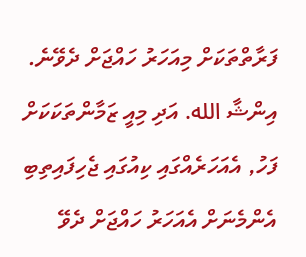ފަރާތްތަކަށް މިއަހަރު ހައްޖަށް ދެވޭނެ. އިންޝާ الله. އަދި މިއީ ޒަމާންތަކަކަށް ފަހު, އެއަހަރެއްގައި ކިއުގައި ޖެހިފައިތިބި އެންމެނަށް އެއަހަރު ހައްޖަށް ދެވޭ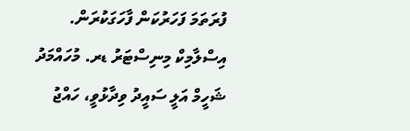ފުރަތަމަ ފަހަރުކަން ފާހަގަކުރަން.
އިސްލާމިކް މިނިސްޓަރު ޑރ. މުހައްމަދު ޝަހީމް އަލީ ސައީދު ވިދާޅުވީ، ހައްޖު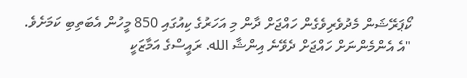ކޯޕަރޭޝަން މެދުވެރިވެގެން ހައްޖަށް ދާން މި އަހަރުގެ ކިއުގައި 850 މީހުން އެބަތިބި ކަމަށެވެ.
"އެ އެންމެންނަށް ހައްޖަށް ދެވޭނެ އިންޝާ الله. ރައީސްގެ އަމާޒަކީ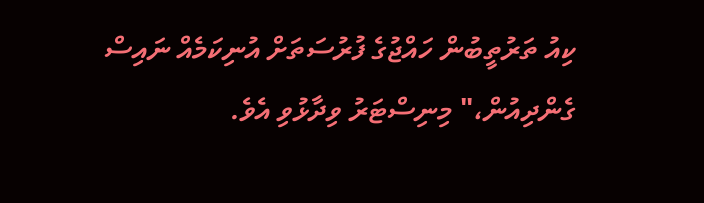ކިއު ތަރުތީބުން ހައްޖުގެ ފުރުސަތަށް އުނިކަމެއް ނައިސް ގެންދިއުން،" މިނިސްޓަރު ވިދާޅުވި އެވެ.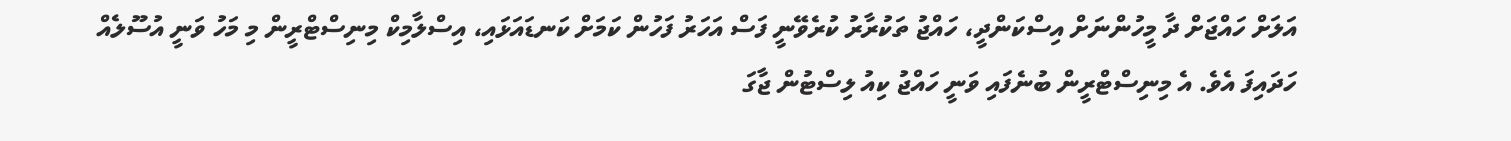އަލަށް ހައްޖަށް ދާ މީހުންނަށް އިސްކަންދީ، ހައްޖު ތަކުރާރު ކުރެވޭނީ ފަސް އަހަރު ފަހުން ކަމަށް ކަނޑައަޅައި، އިސްލާމިކް މިނިސްޓްރީން މި މަހު ވަނީ އުސޫލެއް ހަދައިފަ އެވެ. އެ މިނިސްޓްރީން ބުނެފައި ވަނީ ހައްޖު ކިއު ލިސްޓުން ޖާގަ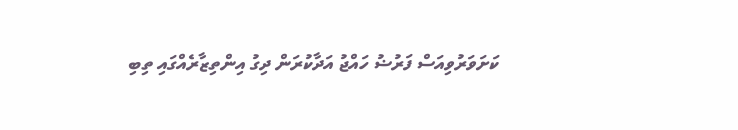ކަށަވަރުވިއަސް ފަރުޟު ހައްޖު އަދާކުރަން ދިގު އިންތިޒާރެއްގައި ތިބި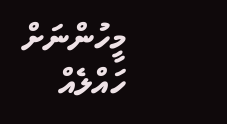މީހުންނަށް ހައްލެއް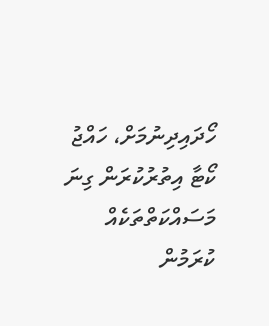ހޯދައިދިނުމަށް، ހައްޖު ކޯޓާ އިތުރުކުރަން ގިނަ މަސައްކަތްތަކެއް ކުރަމުން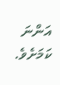އަންނަ ކަމަށެވެ.